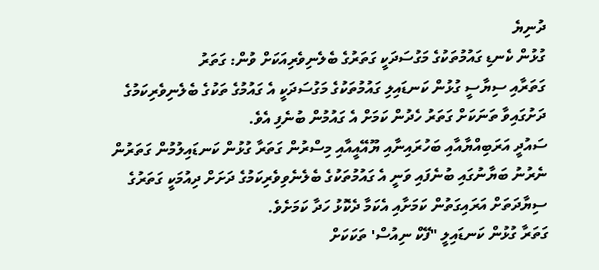ދުނިޔެ
ގުޅުން ކެނޑި ގައުމުތަކުގެ މަގުސަދަކީ ގަތަރުގެ ބެލެނިވެރިއަކަށް ވުން: ގަތަރު
ގަތަރާއި ސިޔާސީ ގުޅުން ކަނޑައިލި ގައުމުތަކުގެ މަގުސަދަކީ އެ ގައުމުގެ ތަކުގެ ބެލެނިވެރިކަމުގެ ދަށުގައިވާ ތަނަކަށް ގަތަރު ހެދުން ކަމަށް އެ ގައުމުން ބުނެފި އެވެ.
ސައުދީ އަރަބިއްޔާއާއި ބަހުރައިނާއި ޔޫއޭއީއާއި މިސްރުން ގަތަރާ ގުޅުން ކަނޑައިލުމުން ގަތަރުން ނެރުނު ބަޔާނުގައި ބުނެފައި ވަނީ އެ ގައުމުތަކުގެ ބެލެނެވިވެރިކަމުގެ ދަށަށް ދިއުމަކީ ގަތަރުގެ ސިޔާދަތަށް އަރައިގަތުން ކަމަށާއި އެކަމާ ދެކޮޅު ހަދާ ކަމަށެވެ.
ގަތަރާ ގުޅުން ކަނޑައިލީ "ފޭކް ނިއުސް' ތަކަކަށް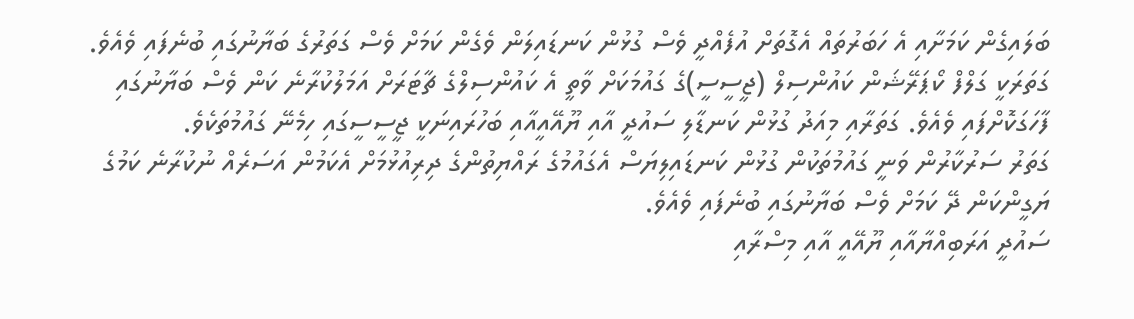ބަލައިގެން ކަމަށާއި އެ ހަބަރުތައް އެގޮތަށް އުފެއްދީ ވެސް ގުޅުން ކަނޑައިލަން ވެގެން ކަމަށް ވެސް ގަތަރުގެ ބަޔާނުގައި ބުނެފައި ވެއެވެ.
ގަތަރަކީ ގަލްފް ކޯޕަރޭޝަން ކައުންސިލް (ޖީސީސީ)ގެ ގައުމަކަށް ވާތީ އެ ކައުންސިލްގެ ޗާޓަރަށް އަމަލުކުރާނެ ކަން ވެސް ބަޔާނުގައި ފާހަގަކޮށްފައި ވެއެވެ. ގަތަރާއި މިއަދު ގުޅުން ކަނޑާލި ސައުދީ އާއި ޔޫއޭއީއާއި ބަހުރައިނަކީ ޖީސީސީގައި ހިމެނޭ ގައުމުތަކެވެ.
ގަތަރު ސަރުކާރުން ވަނީ ގައުމުތަކުން ގުޅުން ކަނޑައިލިޔަސް އެގައުމުގެ ރައްޔިތުންގެ ދިރިއުޅުމަށް އެކަމުން އަސަރެއް ނުކުރާނެ ކަމުގެ ޔަގީންކަން ދޭ ކަމަށް ވެސް ބަޔާނުގައި ބުނެފައި ވެއެވެ.
ސައުދީ އަރަބިއްޔާއާއި ޔޫއޭއީ އާއި މިސްރާއި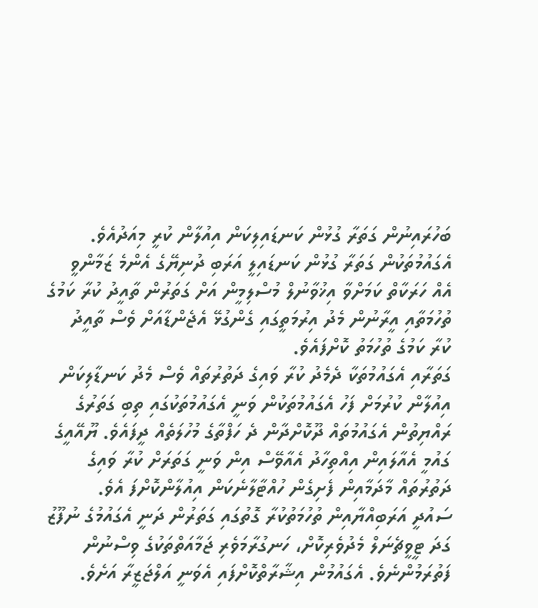ބަހުރައިނުން ގަތަރާ ގުޅުން ކަނޑައިލިކަން އިއުލާން ކުރީ މިއަދުއެވެ.
އެގައުމުތަކުން ގަތަރާ ގުޅުން ކަނޑައިލީ އަރަބި ދުނިޔޭގެ އެންމެ ޒަމާންވީ އެއް ހަރަކާތް ކަމަށްވާ އިޚުވާނުލް މުސްލިމީން އަށް ގަތަރުން ތާއީދު ކުރާ ކަމުގެ ތުހުމަތާއި އީރާނުން މެދު އިރުމަތީގައި ގެންގުޅޭ އެޖެންޑާއަށް ވެސް ތާއީދު ކުރާ ކަމުގެ ތުހުމަތު ކޮށްފައެވެ.
ގަތަރާއި އެގައުމުތަކާ ދެމެދު ކުރާ ވައިގެ ދަތުރުތައް ވެސް މެދު ކަނޑާލިކަން އިއުލާން ކުރުމަށް ފަހު އެގައުމުތަކުން ވަނީ އެގައުމުތަކުގައި ތިބި ގަތަރުގެ ރައްޔިތުން އެގައުމުތައް ދޫކޮށްދާން ދެ ހަފްތާގެ މުހުލަތެއް ދީފައެވެ. ޔޫއޭއީގެ ގައުމީ އެއާލައިން އިއްތިހާދު އެއާވޭސް އިން ވަނީ ގަތަރަށް ކުރާ ވައިގެ ދަތުރުތައް މާދަމާއިން ފެށިގެން ހުއްޓާލާނެކަން އިއުލާންކޮށްފަ އެވެ.
ސައުދީ އަރަބިއްޔާއިން ތުހުމަތުކުރާ ގޮތުގައި ގަތަރުން ދަނީ އެގައުމުގެ ނުފޫޒު ގަދަ ޓީވީޗެނަލް މެދުވެރިކޮށް، ހަނގުރާމަވެރި ޖަމާއަތްތަކުގެ ވިސްނުން ފަތުރަމުންނެވެ. އެގައުމުން އިޝާރާތްކޮށްފައި އެވަނީ އަލްޖަޒީރާ އަށެވެ.